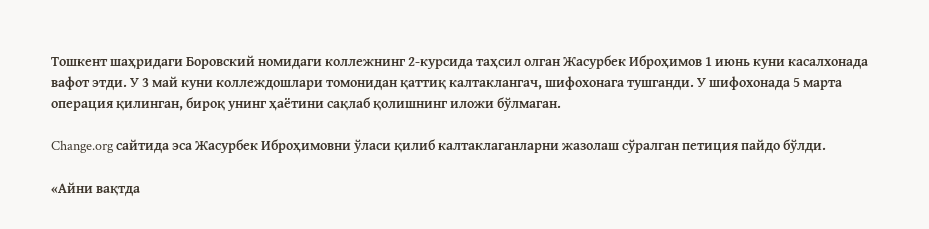Тошкент шаҳридаги Боровский номидаги коллежнинг 2-курсида таҳсил олган Жасурбек Иброҳимов 1 июнь куни касалхонада вафот этди. У 3 май куни коллеждошлари томонидан қаттиқ калтаклангач, шифохонага тушганди. У шифохонада 5 марта операция қилинган, бироқ унинг ҳаётини сақлаб қолишнинг иложи бўлмаган.

Change.org сайтида эса Жасурбек Иброҳимовни ўласи қилиб калтаклаганларни жазолаш сўралган петиция пайдо бўлди.

«Айни вақтда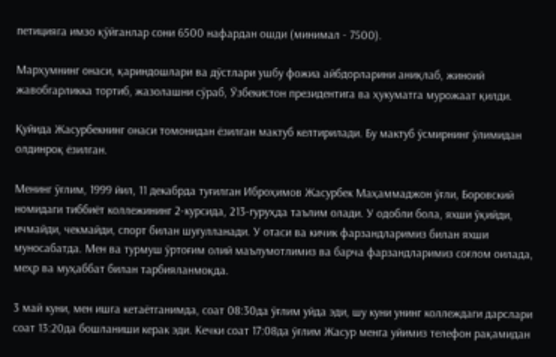петицияга имзо қўйганлар сони 6500 нафардан ошди (минимал - 7500).

Марҳумнинг онаси, қариндошлари ва дўстлари ушбу фожиа айбдорларини аниқлаб, жиноий жавобгарликка тортиб, жазолашни сўраб, Ўзбекистон президентига ва ҳукуматга мурожаат қилди.

Қуйида Жасурбекнинг онаси томонидан ёзилган мактуб келтирилади. Бу мактуб ўсмирнинг ўлимидан олдинроқ ёзилган.

Менинг ўғлим, 1999 йил, 11 декабрда туғилган Иброҳимов Жасурбек Маҳаммаджон ўғли, Боровский номидаги тиббиёт коллежининг 2-курсида, 213-гуруҳда таълим олади. У одобли бола, яхши ўқийди, ичмайди, чекмайди, спорт билан шуғулланади. У отаси ва кичик фарзандларимиз билан яхши муносабатда. Мен ва турмуш ўртоғим олий маълумотлимиз ва барча фарзандларимиз соғлом оилада, меҳр ва муҳаббат билан тарбияланмоқда.

3 май куни, мен ишга кетаётганимда, соат 08:30да ўғлим уйда эди, шу куни унинг коллеждаги дарслари соат 13:20да бошланиши керак эди. Кечки соат 17:08да ўғлим Жасур менга уйимиз телефон рақамидан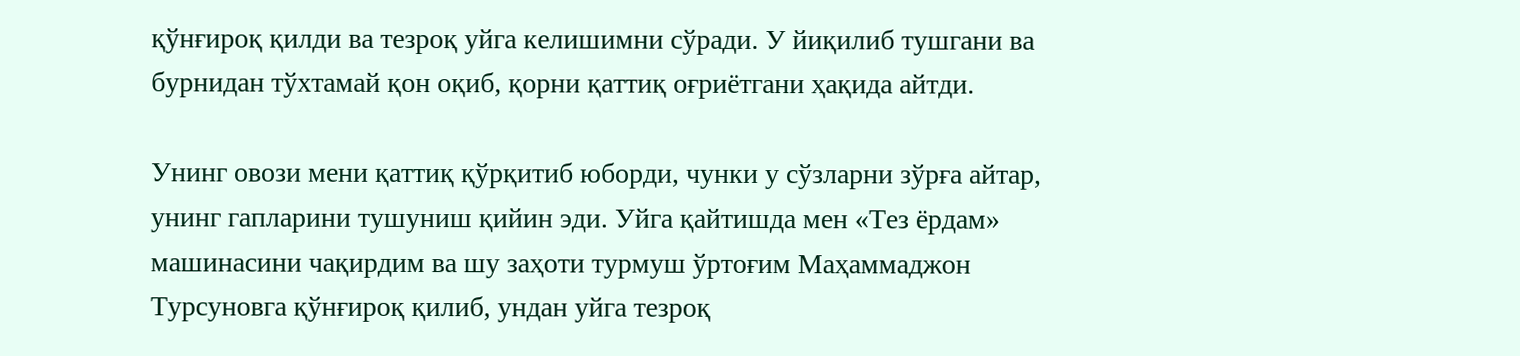қўнғироқ қилди ва тезроқ уйга келишимни сўради. У йиқилиб тушгани ва бурнидан тўхтамай қон оқиб, қорни қаттиқ оғриётгани ҳақида айтди.

Унинг овози мени қаттиқ қўрқитиб юборди, чунки у сўзларни зўрға айтар,  унинг гапларини тушуниш қийин эди. Уйга қайтишда мен «Тез ёрдам» машинасини чақирдим ва шу заҳоти турмуш ўртоғим Маҳаммаджон Турсуновга қўнғироқ қилиб, ундан уйга тезроқ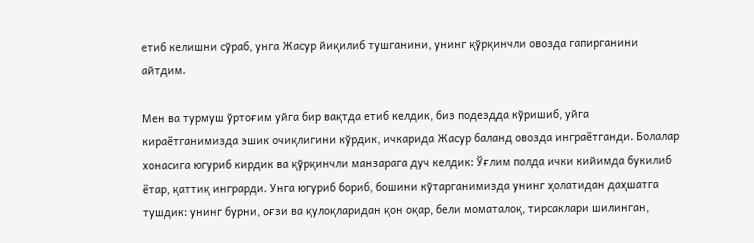етиб келишни сўраб, унга Жасур йиқилиб тушганини, унинг қўрқинчли овозда гапирганини айтдим.

Мен ва турмуш ўртоғим уйга бир вақтда етиб келдик, биз подездда кўришиб, уйга кираётганимизда эшик очиқлигини кўрдик, ичкарида Жасур баланд овозда инграётганди. Болалар хонасига югуриб кирдик ва қўрқинчли манзарага дуч келдик: Ўғлим полда ички кийимда букилиб ётар, қаттиқ инграрди. Унга югуриб бориб, бошини кўтарганимизда унинг ҳолатидан даҳшатга тушдик: унинг бурни, оғзи ва қулоқларидан қон оқар, бели моматалоқ, тирсаклари шилинган,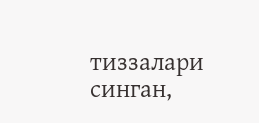тиззалари синган,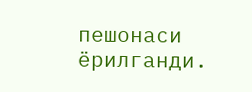пешонаси ёрилганди.